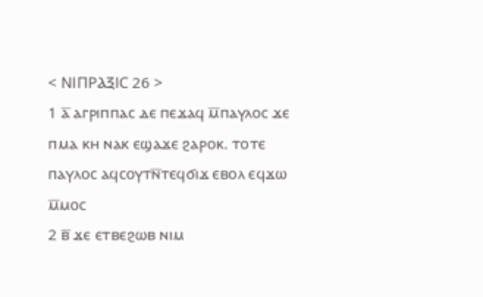< ⲚⲒⲠⲢⲀⲜⲒⲤ 26 >
1 ⲁ̅ ⲁⲅⲣⲓⲡⲡⲁⲥ ⲇⲉ ⲡⲉϫⲁϥ ⲙ̅ⲡⲁⲩⲗⲟⲥ ϫⲉ ⲡⲙⲁ ⲕⲏ ⲛⲁⲕ ⲉϣⲁϫⲉ ϩⲁⲣⲟⲕ. ⲧⲟⲧⲉ ⲡⲁⲩⲗⲟⲥ ⲁϥⲥⲟⲩⲧⲛ̅ⲧⲉϥϭⲓϫ ⲉⲃⲟⲗ ⲉϥϫⲱ ⲙ̅ⲙⲟⲥ
2 ⲃ̅ ϫⲉ ⲉⲧⲃⲉϩⲱⲃ ⲛⲓⲙ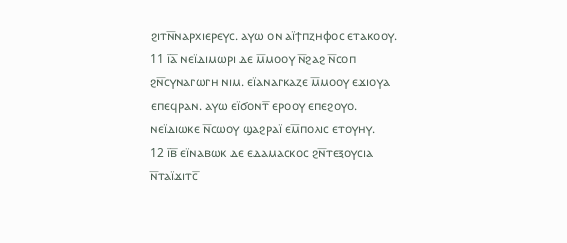ϩⲓⲧⲛ̅ⲛⲁⲣⲭⲓⲉⲣⲉⲩⲥ. ⲁⲩⲱ ⲟⲛ ⲁⲓ̈ϯⲡⲍⲏⲫⲟⲥ ⲉⲧⲁⲕⲟⲟⲩ.
11 ⲓ̅ⲁ̅ ⲛⲉⲓ̈ⲇⲓⲙⲱⲣⲓ ⲇⲉ ⲙ̅ⲙⲟⲟⲩ ⲛ̅ϩⲁϩ ⲛ̅ⲥⲟⲡ ϩⲛ̅ⲥⲩⲛⲁⲅⲱⲅⲏ ⲛⲓⲙ. ⲉⲓ̈ⲁⲛⲁⲅⲕⲁⲍⲉ ⲙ̅ⲙⲟⲟⲩ ⲉϫⲓⲟⲩⲁ ⲉⲡⲉϥⲣⲁⲛ. ⲁⲩⲱ ⲉⲓ̈ϭⲟⲛⲧ̅ ⲉⲣⲟⲟⲩ ⲉⲡⲉϩⲟⲩⲟ. ⲛⲉⲓ̈ⲇⲓⲱⲕⲉ ⲛ̅ⲥⲱⲟⲩ ϣⲁϩⲣⲁⲓ̈ ⲉⲙ̅ⲡⲟⲗⲓⲥ ⲉⲧⲟⲩⲏⲩ.
12 ⲓ̅ⲃ̅ ⲉⲓ̈ⲛⲁⲃⲱⲕ ⲇⲉ ⲉⲇⲁⲙⲁⲥⲕⲟⲥ ϩⲛ̅ⲧⲉⲝⲟⲩⲥⲓⲁ ⲛ̅ⲧⲁⲓ̈ϫⲓⲧⲥ̅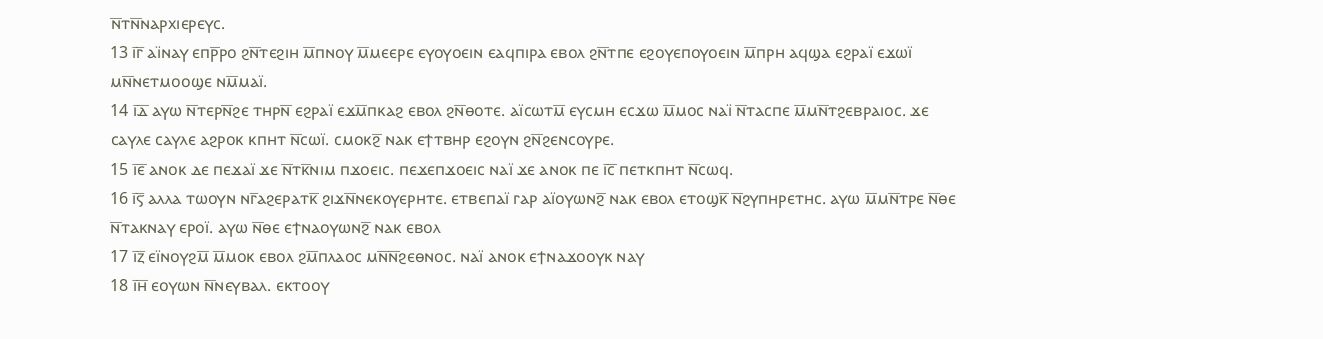ⲛ̅ⲧⲛ̅ⲛⲁⲣⲭⲓⲉⲣⲉⲩⲥ.
13 ⲓ̅ⲅ̅ ⲁⲓ̈ⲛⲁⲩ ⲉⲡⲣ̅ⲣⲟ ϩⲛ̅ⲧⲉϩⲓⲏ ⲙ̅ⲡⲛⲟⲩ ⲙ̅ⲙⲉⲉⲣⲉ ⲉⲩⲟⲩⲟⲉⲓⲛ ⲉⲁϥⲡⲓⲣⲁ ⲉⲃⲟⲗ ϩⲛ̅ⲧⲡⲉ ⲉϩⲟⲩⲉⲡⲟⲩⲟⲉⲓⲛ ⲙ̅ⲡⲣⲏ ⲁϥϣⲁ ⲉϩⲣⲁⲓ̈ ⲉϫⲱⲓ̈ ⲙⲛ̅ⲛⲉⲧⲙⲟⲟϣⲉ ⲛⲙ̅ⲙⲁⲓ̈.
14 ⲓ̅ⲇ̅ ⲁⲩⲱ ⲛ̅ⲧⲉⲣⲛ̅ϩⲉ ⲧⲏⲣⲛ̅ ⲉϩⲣⲁⲓ̈ ⲉϫⲙ̅ⲡⲕⲁϩ ⲉⲃⲟⲗ ϩⲛ̅ⲑⲟⲧⲉ. ⲁⲓ̈ⲥⲱⲧⲙ̅ ⲉⲩⲥⲙⲏ ⲉⲥϫⲱ ⲙ̅ⲙⲟⲥ ⲛⲁⲓ̈ ⲛ̅ⲧⲁⲥⲡⲉ ⲙ̅ⲙⲛ̅ⲧϩⲉⲃⲣⲁⲓⲟⲥ. ϫⲉ ⲥⲁⲩⲗⲉ ⲥⲁⲩⲗⲉ ⲁϩⲣⲟⲕ ⲕⲡⲏⲧ ⲛ̅ⲥⲱⲓ̈. ⲥⲙⲟⲕϩ̅ ⲛⲁⲕ ⲉϯⲧⲃⲏⲣ ⲉϩⲟⲩⲛ ϩⲛ̅ϩⲉⲛⲥⲟⲩⲣⲉ.
15 ⲓ̅ⲉ̅ ⲁⲛⲟⲕ ⲇⲉ ⲡⲉϫⲁⲓ̈ ϫⲉ ⲛ̅ⲧⲕ̅ⲛⲓⲙ ⲡϫⲟⲉⲓⲥ. ⲡⲉϫⲉⲡϫⲟⲉⲓⲥ ⲛⲁⲓ̈ ϫⲉ ⲁⲛⲟⲕ ⲡⲉ ⲓ̅ⲥ̅ ⲡⲉⲧⲕⲡⲏⲧ ⲛ̅ⲥⲱϥ.
16 ⲓ̅ⲋ̅ ⲁⲗⲗⲁ ⲧⲱⲟⲩⲛ ⲛⲅ̅ⲁϩⲉⲣⲁⲧⲕ̅ ϩⲓϫⲛ̅ⲛⲉⲕⲟⲩⲉⲣⲏⲧⲉ. ⲉⲧⲃⲉⲡⲁⲓ̈ ⲅⲁⲣ ⲁⲓ̈ⲟⲩⲱⲛϩ̅ ⲛⲁⲕ ⲉⲃⲟⲗ ⲉⲧⲟϣⲕ̅ ⲛ̅ϩⲩⲡⲏⲣⲉⲧⲏⲥ. ⲁⲩⲱ ⲙ̅ⲙⲛ̅ⲧⲣⲉ ⲛ̅ⲑⲉ ⲛ̅ⲧⲁⲕⲛⲁⲩ ⲉⲣⲟⲓ̈. ⲁⲩⲱ ⲛ̅ⲑⲉ ⲉϯⲛⲁⲟⲩⲱⲛϩ̅ ⲛⲁⲕ ⲉⲃⲟⲗ
17 ⲓ̅ⲍ̅ ⲉⲓ̈ⲛⲟⲩϩⲙ̅ ⲙ̅ⲙⲟⲕ ⲉⲃⲟⲗ ϩⲙ̅ⲡⲗⲁⲟⲥ ⲙⲛ̅ⲛ̅ϩⲉⲑⲛⲟⲥ. ⲛⲁⲓ̈ ⲁⲛⲟⲕ ⲉϯⲛⲁϫⲟⲟⲩⲕ ⲛⲁⲩ
18 ⲓ̅ⲏ̅ ⲉⲟⲩⲱⲛ ⲛ̅ⲛⲉⲩⲃⲁⲗ. ⲉⲕⲧⲟⲟⲩ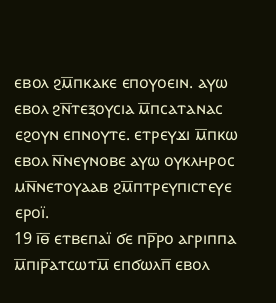ⲉⲃⲟⲗ ϩⲙ̅ⲡⲕⲁⲕⲉ ⲉⲡⲟⲩⲟⲉⲓⲛ. ⲁⲩⲱ ⲉⲃⲟⲗ ϩⲛ̅ⲧⲉⲝⲟⲩⲥⲓⲁ ⲙ̅ⲡⲥⲁⲧⲁⲛⲁⲥ ⲉϩⲟⲩⲛ ⲉⲡⲛⲟⲩⲧⲉ. ⲉⲧⲣⲉⲩϫⲓ ⲙ̅ⲡⲕⲱ ⲉⲃⲟⲗ ⲛ̅ⲛⲉⲩⲛⲟⲃⲉ ⲁⲩⲱ ⲟⲩⲕⲗⲏⲣⲟⲥ ⲙⲛ̅ⲛⲉⲧⲟⲩⲁⲁⲃ ϩⲙ̅ⲡⲧⲣⲉⲩⲡⲓⲥⲧⲉⲩⲉ ⲉⲣⲟⲓ̈.
19 ⲓ̅ⲑ̅ ⲉⲧⲃⲉⲡⲁⲓ̈ ϭⲉ ⲡⲣ̅ⲣⲟ ⲁⲅⲣⲓⲡⲡⲁ ⲙ̅ⲡⲓⲣ̅ⲁⲧⲥⲱⲧⲙ̅ ⲉⲡϭⲱⲗⲡ̅ ⲉⲃⲟⲗ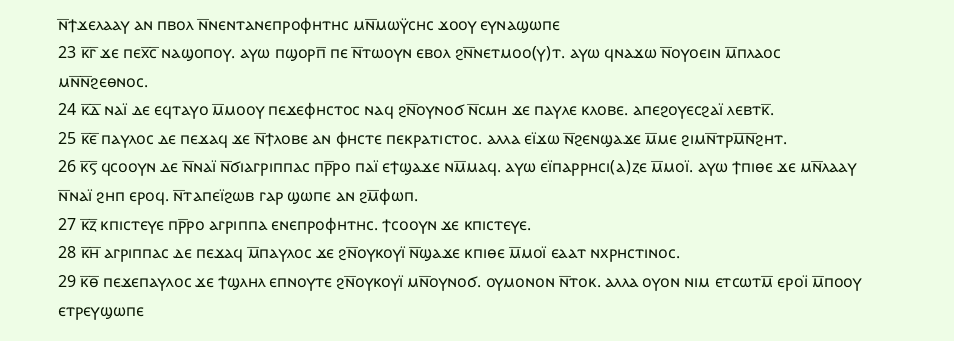ⲛ̅ϯϫⲉⲗⲁⲁⲩ ⲁⲛ ⲡⲃⲟⲗ ⲛ̅ⲛⲉⲛⲧⲁⲛⲉⲡⲣⲟⲫⲏⲧⲏⲥ ⲙⲛ̅ⲙⲱⲩ̈ⲥⲏⲥ ϫⲟⲟⲩ ⲉⲩⲛⲁϣⲱⲡⲉ
23 ⲕ̅ⲅ̅ ϫⲉ ⲡⲉⲭ̅ⲥ̅ ⲛⲁϣⲟⲡⲟⲩ. ⲁⲩⲱ ⲡϣⲟⲣⲡ̅ ⲡⲉ ⲛ̅ⲧⲱⲟⲩⲛ ⲉⲃⲟⲗ ϩⲛ̅ⲛⲉⲧⲙⲟⲟ(ⲩ)ⲧ. ⲁⲩⲱ ϥⲛⲁϫⲱ ⲛ̅ⲟⲩⲟⲉⲓⲛ ⲙ̅ⲡⲗⲁⲟⲥ ⲙⲛ̅ⲛ̅ϩⲉⲑⲛⲟⲥ.
24 ⲕ̅ⲇ̅ ⲛⲁⲓ̈ ⲇⲉ ⲉϥⲧⲁⲩⲟ ⲙ̅ⲙⲟⲟⲩ ⲡⲉϫⲉⲫⲏⲥⲧⲟⲥ ⲛⲁϥ ϩⲛ̅ⲟⲩⲛⲟϭ ⲛ̅ⲥⲙⲏ ϫⲉ ⲡⲁⲩⲗⲉ ⲕⲗⲟⲃⲉ. ⲁⲡⲉϩⲟⲩⲉⲥϩⲁⲓ̈ ⲗⲉⲃⲧⲕ̅.
25 ⲕ̅ⲉ̅ ⲡⲁⲩⲗⲟⲥ ⲇⲉ ⲡⲉϫⲁϥ ϫⲉ ⲛ̅ϯⲗⲟⲃⲉ ⲁⲛ ⲫⲏⲥⲧⲉ ⲡⲉⲕⲣⲁⲧⲓⲥⲧⲟⲥ. ⲁⲗⲗⲁ ⲉⲓ̈ϫⲱ ⲛ̅ϩⲉⲛϣⲁϫⲉ ⲙ̅ⲙⲉ ϩⲓⲙⲛ̅ⲧⲣⲙ̅ⲛ̅ϩⲏⲧ.
26 ⲕ̅ⲋ̅ ϥⲥⲟⲟⲩⲛ ⲇⲉ ⲛ̅ⲛⲁⲓ̈ ⲛ̅ϭⲓⲁⲅⲣⲓⲡⲡⲁⲥ ⲡⲣ̅ⲣⲟ ⲡⲁⲓ̈ ⲉϯϣⲁϫⲉ ⲛⲙ̅ⲙⲁϥ. ⲁⲩⲱ ⲉⲓ̈ⲡⲁⲣⲣⲏⲥⲓ(ⲁ)ⲍⲉ ⲙ̅ⲙⲟⲓ̈. ⲁⲩⲱ ϯⲡⲓⲑⲉ ϫⲉ ⲙⲛ̅ⲗⲁⲁⲩ ⲛ̅ⲛⲁⲓ̈ ϩⲏⲡ ⲉⲣⲟϥ. ⲛ̅ⲧⲁⲡⲉⲓ̈ϩⲱⲃ ⲅⲁⲣ ϣⲱⲡⲉ ⲁⲛ ϩⲙ̅ⲫⲱⲡ.
27 ⲕ̅ⲍ̅ ⲕⲡⲓⲥⲧⲉⲩⲉ ⲡⲣ̅ⲣⲟ ⲁⲅⲣⲓⲡⲡⲁ ⲉⲛⲉⲡⲣⲟⲫⲏⲧⲏⲥ. ϯⲥⲟⲟⲩⲛ ϫⲉ ⲕⲡⲓⲥⲧⲉⲩⲉ.
28 ⲕ̅ⲏ̅ ⲁⲅⲣⲓⲡⲡⲁⲥ ⲇⲉ ⲡⲉϫⲁϥ ⲙ̅ⲡⲁⲩⲗⲟⲥ ϫⲉ ϩⲛ̅ⲟⲩⲕⲟⲩⲓ̈ ⲛ̅ϣⲁϫⲉ ⲕⲡⲓⲑⲉ ⲙ̅ⲙⲟⲓ̈ ⲉⲁⲁⲧ ⲛⲭⲣⲏⲥⲧⲓⲛⲟⲥ.
29 ⲕ̅ⲑ̅ ⲡⲉϫⲉⲡⲁⲩⲗⲟⲥ ϫⲉ ϯϣⲗⲏⲗ ⲉⲡⲛⲟⲩⲧⲉ ϩⲛ̅ⲟⲩⲕⲟⲩⲓ̈ ⲙⲛ̅ⲟⲩⲛⲟϭ. ⲟⲩⲙⲟⲛⲟⲛ ⲛ̅ⲧⲟⲕ. ⲁⲗⲗⲁ ⲟⲩⲟⲛ ⲛⲓⲙ ⲉⲧⲥⲱⲧⲙ̅ ⲉⲣⲟⲓ̈ ⲙ̅ⲡⲟⲟⲩ ⲉⲧⲣⲉⲩϣⲱⲡⲉ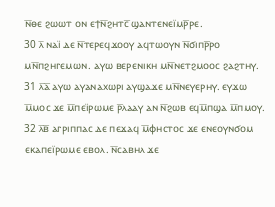ⲛ̅ⲑⲉ ϩⲱⲱⲧ ⲟⲛ ⲉϯⲛ̅ϩⲏⲧⲥ̅ ϣⲁⲛⲧⲉⲛⲉⲓ̈ⲙⲣ̅ⲣⲉ.
30 ⲗ̅ ⲛⲁⲓ̈ ⲇⲉ ⲛ̅ⲧⲉⲣⲉϥϫⲟⲟⲩ ⲁϥⲧⲱⲟⲩⲛ ⲛ̅ϭⲓⲡⲣ̅ⲣⲟ ⲙⲛ̅ⲡϩⲏⲅⲉⲙⲱⲛ. ⲁⲩⲱ ⲃⲉⲣⲉⲛⲓⲕⲏ ⲙⲛ̅ⲛⲉⲧϩⲙⲟⲟⲥ ϩⲁϩⲧⲏⲩ.
31 ⲗ̅ⲁ̅ ⲁⲩⲱ ⲁⲩⲁⲛⲁⲭⲱⲣⲓ ⲁⲩϣⲁϫⲉ ⲙⲛ̅ⲛⲉⲩⲉⲣⲏⲩ. ⲉⲩϫⲱ ⲙ̅ⲙⲟⲥ ϫⲉ ⲙ̅ⲡⲉⲓ̈ⲣⲱⲙⲉ ⲣ̅ⲗⲁⲁⲩ ⲁⲛ ⲛ̅ϩⲱⲃ ⲉϥⲙ̅ⲡϣⲁ ⲙ̅ⲡⲙⲟⲩ.
32 ⲗ̅ⲃ̅ ⲁⲅⲣⲓⲡⲡⲁⲥ ⲇⲉ ⲡⲉϫⲁϥ ⲙ̅ⲫⲏⲥⲧⲟⲥ ϫⲉ ⲉⲛⲉⲟⲩⲛϭⲟⲙ ⲉⲕⲁⲡⲉⲓ̈ⲣⲱⲙⲉ ⲉⲃⲟⲗ. ⲛ̅ⲥⲁⲃⲏⲗ ϫⲉ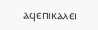ⲁϥⲉⲡⲓⲕⲁⲗⲉⲓ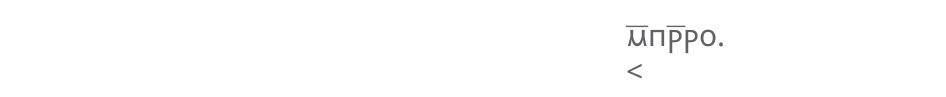ⲙ̅ⲡⲣ̅ⲣⲟ.
<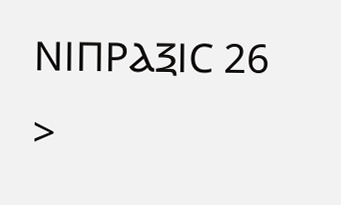ⲚⲒⲠⲢⲀⲜⲒⲤ 26 >